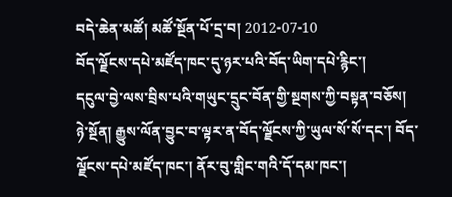བདེ་ཆེན་མཚོ། མཚོ་སྔོན་པོ་དྲ་བ། 2012-07-10
བོད་ལྗོངས་དཔེ་མཛོད་ཁང་དུ་ཉར་པའི་བོད་ཡིག་དཔེ་རྙིང་།
དངུལ་བྱེ་ལས་བྲིས་པའི་གཡུང་དྲུང་བོན་གྱི་སྔགས་ཀྱི་བསྟན་བཅོས།
ཉེ་སྔོན། རྒྱུས་ལོན་བྱུང་བ་ལྟར་ན་བོད་ལྗོངས་ཀྱི་ཡུལ་སོ་སོ་དང་། བོད་ལྗོངས་དཔེ་མཛོད་ཁང་། ནོར་བུ་གླིང་གའི་དོ་དམ་ཁང་།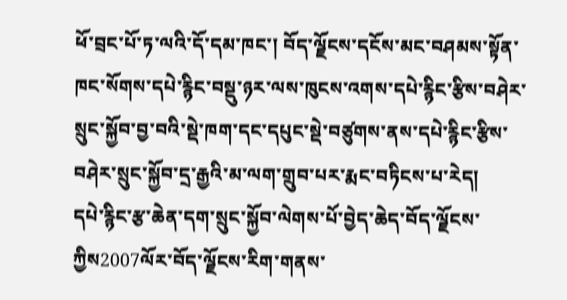ཕོ་བྲང་པོ་ཏ་ལའི་དོ་དམ་ཁང་། བོད་ལྗོངས་དངོས་མང་བཤམས་སྟོན་ཁང་སོགས་དཔེ་རྙིང་བསྡུ་ཉར་ལས་ཁུངས་འགས་དཔེ་རྙིང་རྩིས་བཤེར་སྲུང་སྐྱོབ་བྱ་བའི་སྡེ་ཁག་དང་དཔུང་སྡེ་བཙུགས་ནས་དཔེ་རྙིང་རྩིས་བཤེར་སྲུང་སྐྱོབ་དྲ་རྒྱའི་མ་ལག་གྲུབ་པར་རྨང་བཏིངས་པ་རེད།
དཔེ་རྙིང་རྩ་ཆེན་དག་སྲུང་སྐྱོབ་ལེགས་པོ་བྱེད་ཆེད་བོད་ལྗོངས་ཀྱིས2007ལོར་བོད་ལྗོངས་རིག་གནས་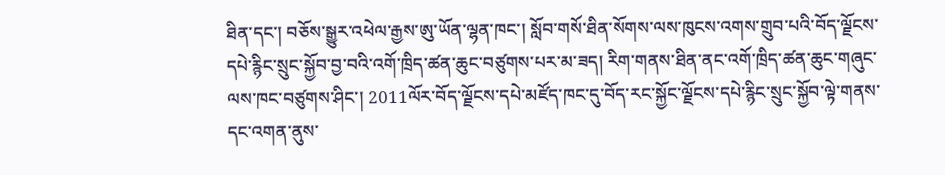ཐིན་དང་། བཅོས་སྒྱུར་འཕེལ་རྒྱས་ཨུ་ཡོན་ལྷན་ཁང་། སློབ་གསོ་ཐིན་སོགས་ལས་ཁུངས་འགས་གྲུབ་པའི་བོད་ལྗོངས་དཔེ་རྙིང་སྲུང་སྐྱོབ་བྱ་བའི་འགོ་ཁྲིད་ཚན་ཆུང་བཙུགས་པར་མ་ཟད། རིག་གནས་ཐིན་ནང་འགོ་ཁྲིད་ཚན་ཆུང་གཞུང་ལས་ཁང་བཙུགས་ཤིང་། 2011ལོར་བོད་ལྗོངས་དཔེ་མཛོད་ཁང་དུ་བོད་རང་སྐྱོང་ལྗོངས་དཔེ་རྙིང་སྲུང་སྐྱོབ་ལྟེ་གནས་དང་འགན་ནུས་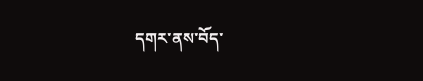དགར་ནས་བོད་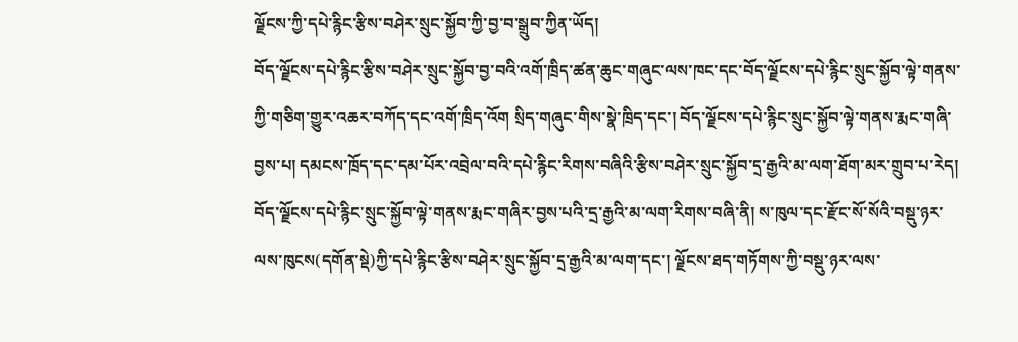ལྗོངས་ཀྱི་དཔེ་རྙིང་རྩིས་བཤེར་སྲུང་སྐྱོབ་ཀྱི་བྱ་བ་སྒྲུབ་ཀྱིན་ཡོད།
བོད་ལྗོངས་དཔེ་རྙིང་རྩིས་བཤེར་སྲུང་སྐྱོབ་བྱ་བའི་འགོ་ཁྲིད་ཚན་ཆུང་གཞུང་ལས་ཁང་དང་བོད་ལྗོངས་དཔེ་རྙིང་སྲུང་སྐྱོབ་ལྟེ་གནས་ཀྱི་གཅིག་གྱུར་འཆར་བཀོད་དང་འགོ་ཁྲིད་འོག སྲིད་གཞུང་གིས་སྣེ་ཁྲིད་དང་། བོད་ལྗོངས་དཔེ་རྙིང་སྲུང་སྐྱོབ་ལྟེ་གནས་རྨང་གཞི་བྱས་པ། དམངས་ཁྲོད་དང་དམ་པོར་འབྲེལ་བའི་དཔེ་རྙིང་རིགས་བཞིའི་རྩིས་བཤེར་སྲུང་སྐྱོབ་དྲ་རྒྱའི་མ་ལག་ཐོག་མར་གྲུབ་པ་རེད།
བོད་ལྗོངས་དཔེ་རྙིང་སྲུང་སྐྱོབ་ལྟེ་གནས་རྨང་གཞིར་བྱས་པའི་དྲ་རྒྱའི་མ་ལག་རིགས་བཞི་ནི། ས་ཁུལ་དང་རྫོང་སོ་སོའི་བསྡུ་ཉར་ལས་ཁུངས(དགོན་སྡེ)ཀྱི་དཔེ་རྙིང་རྩིས་བཤེར་སྲུང་སྐྱོབ་དྲ་རྒྱའི་མ་ལག་དང་། ལྗོངས་ཐད་གཏོགས་ཀྱི་བསྡུ་ཉར་ལས་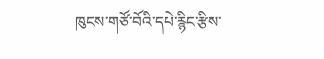ཁུངས་གཙོ་བོའི་དཔེ་རྙིང་རྩིས་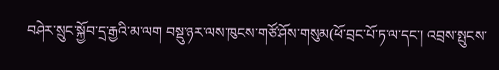བཤེར་སྲུང་སྐྱོབ་དྲ་རྒྱའི་མ་ལག བསྡུ་ཉར་ལས་ཁུངས་གཙོ་ཤོས་གསུམ(ཕོ་བྲང་པོ་ཏ་ལ་དང་། འབྲས་སྤུངས་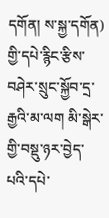དགོན། ས་སྐྱ་དགོན) གྱི་དཔེ་རྙིང་རྩིས་བཤེར་སྲུང་སྐྱོབ་དྲ་རྒྱའི་མ་ལག མི་སྒེར་གྱི་བསྡུ་ཉར་བྱེད་པའི་དཔེ་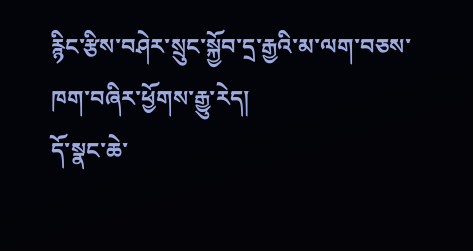རྙིང་རྩིས་བཤེར་སྲུང་སྐྱོབ་དྲ་རྒྱའི་མ་ལག་བཅས་ཁག་བཞིར་ཕྱོགས་རྒྱུ་རེད།
དོ་སྣང་ཆེ་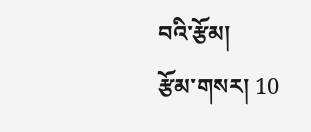བའི་རྩོམ།
རྩོམ་གསར། 10